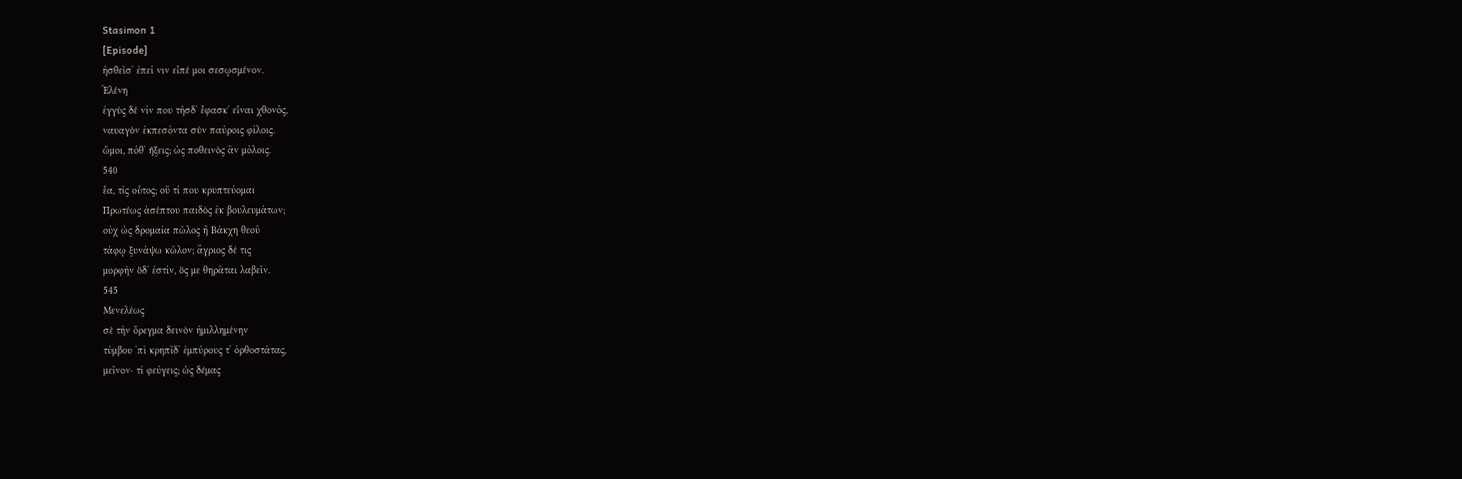Stasimon 1
[Episode]
ἡσθεῖσʼ ἐπεί νιν εἶπέ μοι σεσῳσμένον.
Ἑλένη
ἐγγὺς δέ νίν που τῆσδʼ ἔφασκʼ εἶναι χθονός,
ναυαγὸν ἐκπεσόντα σὺν παύροις φίλοις.
ὤμοι, πόθʼ ἥξεις; ὡς ποθεινὸς ἂν μόλοις.
540
ἔα, τίς οὗτος; οὔ τί που κρυπτεύομαι
Πρωτέως ἀσέπτου παιδὸς ἐκ βουλευμάτων;
οὐχ ὡς δρομαία πῶλος ἢ Βάκχη θεοῦ
τάφῳ ξυνάψω κῶλον; ἄγριος δέ τις
μορφὴν ὅδʼ ἐστίν, ὅς με θηρᾶται λαβεῖν.
545
Μενελέως
σὲ τὴν ὄρεγμα δεινὸν ἡμιλλημένην
τύμβου ʼπὶ κρηπῖδʼ ἐμπύρους τʼ ὀρθοστάτας,
μεῖνον· τί φεύγεις; ὡς δέμας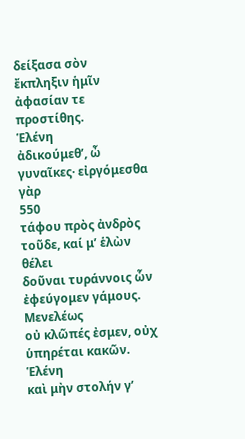δείξασα σὸν
ἔκπληξιν ἡμῖν ἀφασίαν τε προστίθης.
Ἑλένη
ἀδικούμεθʼ, ὦ γυναῖκες· εἰργόμεσθα γὰρ
550
τάφου πρὸς ἀνδρὸς τοῦδε, καί μʼ ἑλὼν θέλει
δοῦναι τυράννοις ὧν ἐφεύγομεν γάμους.
Μενελέως
οὐ κλῶπές ἐσμεν, οὐχ ὑπηρέται κακῶν.
Ἑλένη
καὶ μὴν στολήν γʼ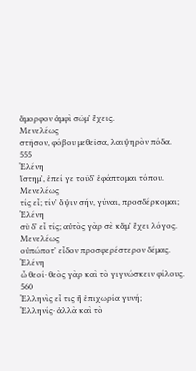ἄμορφον ἀμφὶ σῶμʼ ἔχεις.
Μενελέως
στῆσον, φόβου μεθεῖσα, λαιψηρὸν πόδα.
555
Ἑλένη
ἵστημʼ, ἐπεί γε τοῦδʼ ἐφάπτομαι τόπου.
Μενελέως
τίς εἶ; τίνʼ ὄψιν σήν, γύναι, προσδέρκομαι;
Ἑλένη
σὺ δʼ εἶ τίς; αὑτὸς γὰρ σὲ κἄμʼ ἔχει λόγος.
Μενελέως
οὐπώποτʼ εἶδον προσφερέστερον δέμας.
Ἑλένη
ὦ θεοί· θεὸς γὰρ καὶ τὸ γιγνώσκειν φίλους.
560
Ἑλληνὶς εἶ τις ἢ ἐπιχωρία γυνή;
Ἑλληνίς· ἀλλὰ καὶ τὸ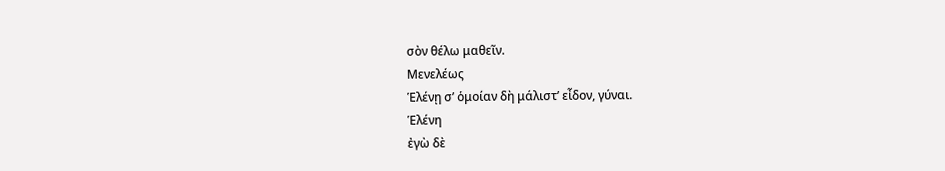σὸν θέλω μαθεῖν.
Μενελέως
Ἑλένῃ σʼ ὁμοίαν δὴ μάλιστʼ εἶδον, γύναι.
Ἑλένη
ἐγὼ δὲ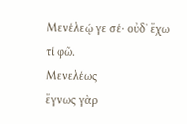Μενέλεῴ γε σέ· οὐδʼ ἔχω τί φῶ.
Μενελέως
ἔγνως γὰρ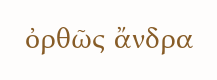ὀρθῶς ἄνδρα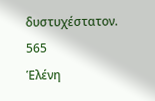δυστυχέστατον.
565
Ἑλένη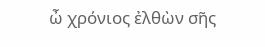ὦ χρόνιος ἐλθὼν σῆς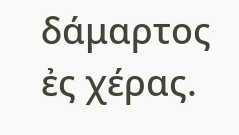δάμαρτος ἐς χέρας.